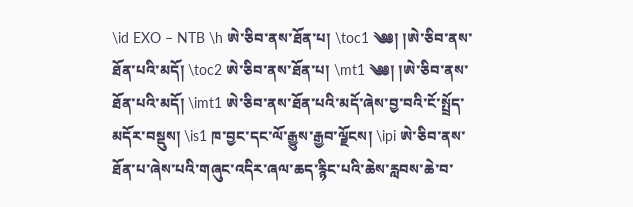\id EXO – NTB \h ཨེ་ཅིབ་ནས་ཐོན་པ། \toc1 ༄༅། །ཨེ་ཅིབ་ནས་ཐོན་པའི་མདོ། \toc2 ཨེ་ཅིབ་ནས་ཐོན་པ། \mt1 ༄༅། །ཨེ་ཅིབ་ནས་ཐོན་པའི་མདོ། \imt1 ཨེ་ཅིབ་ནས་ཐོན་པའི་མདོ་ཞེས་བྱ་བའི་ངོ་སྤྲོད་མདོར་བསྡུས། \is1 ཁ་བྱང་དང་ལོ་རྒྱུས་རྒྱབ་ལྗོངས། \ipi ཨེ་ཅིབ་ནས་ཐོན་པ་ཞེས་པའི་གཞུང་འདིར་ཞལ་ཆད་རྙིང་པའི་ཆེས་རླབས་ཆེ་བ་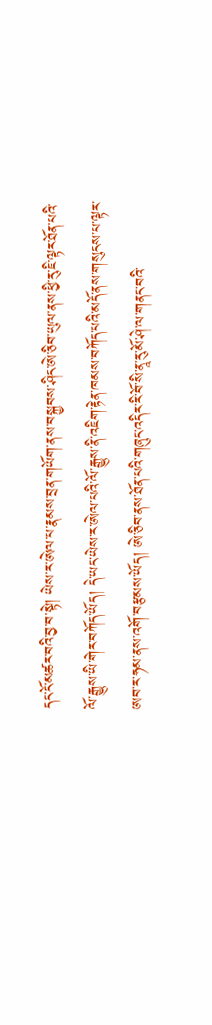དང་ངོ་མཚར་བའི་བྱ་བ་སྟེ། ཡེས་ར་ཨེལ་པ་རྣམས་བྲན་གཡོག་ནས་བསྐྱབས་ཤིང་ཨེ་ཅིབ་ཡུལ་ནས་ཕྱི་རུ་ཇི་ལྟར་ཐོན་པའི་ལོ་རྒྱུས་ཡི་གེར་བཀོད་ཡོད། དེ་ཡང་ཡེས་ར་ཨེལ་པའི་ལོ་རྒྱུས་ནི་འཇིག་རྟེན་ཁམས་བཀོད་པའི་མདོ་ནས་གསུངས་པ་ལྟར་ཨབ་ར་ཧམ་ནས་འགོ་བརྩམས་ཡོད། ཨེ་ཅིབ་ནས་ཐོན་པའི་གཞུང་འདིར་རི་བོ་སི་ནཱ་རུ་མོ་ཤེ་ལ་གནང་བའི་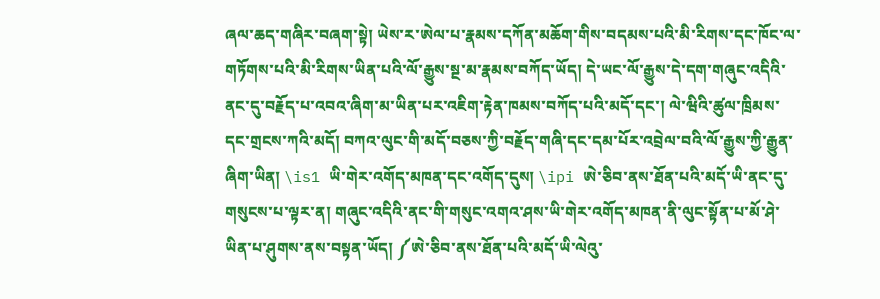ཞལ་ཆད་གཞིར་བཞག་སྟེ། ཡེས་ར་ཨེལ་པ་རྣམས་དཀོན་མཆོག་གིས་བདམས་པའི་མི་རིགས་དང་ཁོང་ལ་གཏོགས་པའི་མི་རིགས་ཡིན་པའི་ལོ་རྒྱུས་སྔ་མ་རྣམས་བཀོད་ཡོད། དེ་ཡང་ལོ་རྒྱུས་དེ་དག་གཞུང་འདིའི་ནང་དུ་བརྗོད་པ་འབའ་ཞིག་མ་ཡིན་པར་འཇིག་རྟེན་ཁམས་བཀོད་པའི་མདོ་དང་། ལེ་ཝིའི་ཚུལ་ཁྲིམས་དང་གྲངས་ཀའི་མདོ། བཀའ་ལུང་གི་མདོ་བཅས་ཀྱི་བརྗོད་གཞི་དང་དམ་པོར་འབྲེལ་བའི་ལོ་རྒྱུས་ཀྱི་རྒྱུན་ཞིག་ཡིན། \is1 ཡི་གེར་འགོད་མཁན་དང་འགོད་དུས། \ipi ཨེ་ཅིབ་ནས་ཐོན་པའི་མདོ་ཡི་ནང་དུ་གསུངས་པ་ལྟར་ན། གཞུང་འདིའི་ནང་གི་གསུང་འགའ་ཤས་ཡི་གེར་འགོད་མཁན་ནི་ལུང་སྟོན་པ་མོ་ཤེ་ཡིན་པ་ཤུགས་ནས་བསྟན་ཡོད། ༼ཨེ་ཅིབ་ནས་ཐོན་པའི་མདོ་ཡི་ལེའུ་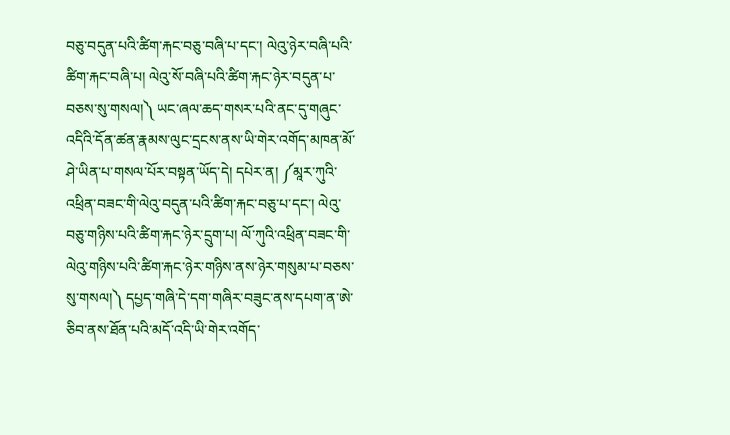བཅུ་བདུན་པའི་ཚིག་རྐང་བཅུ་བཞི་པ་དང་། ལེའུ་ཉེར་བཞི་པའི་ཚིག་རྐང་བཞི་པ། ལེའུ་སོ་བཞི་པའི་ཚིག་རྐང་ཉེར་བདུན་པ་བཅས་སུ་གསལ།༽ ཡང་ཞལ་ཆད་གསར་པའི་ནང་དུ་གཞུང་འདིའི་དོན་ཚན་རྣམས་ལུང་དྲངས་ནས་ཡི་གེར་འགོད་མཁན་མོ་ཤེ་ཡིན་པ་གསལ་པོར་བསྟན་ཡོད་དེ། དཔེར་ན། ༼མཱར་ཀུའི་འཕྲིན་བཟང་གི་ལེའུ་བདུན་པའི་ཚིག་རྐང་བཅུ་པ་དང་། ལེའུ་བཅུ་གཉིས་པའི་ཚིག་རྐང་ཉེར་དྲུག་པ། ལོ་ཀུའི་འཕྲིན་བཟང་གི་ལེའུ་གཉིས་པའི་ཚིག་རྐང་ཉེར་གཉིས་ནས་ཉེར་གསུམ་པ་བཅས་སུ་གསལ།༽ དཔྱད་གཞི་དེ་དག་གཞིར་བཟུང་ནས་དཔག་ན་ཨེ་ཅིབ་ནས་ཐོན་པའི་མདོ་འདི་ཡི་གེར་འགོད་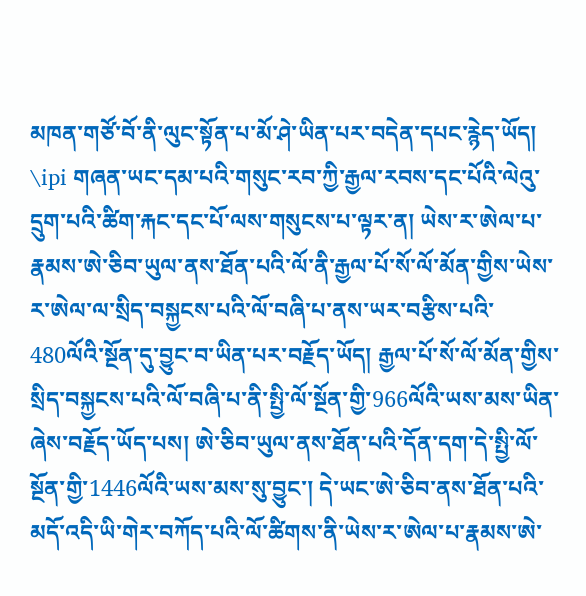མཁན་གཙོ་བོ་ནི་ལུང་སྟོན་པ་མོ་ཤེ་ཡིན་པར་བདེན་དཔང་རྙེད་ཡོད། \ipi གཞན་ཡང་དམ་པའི་གསུང་རབ་ཀྱི་རྒྱལ་རབས་དང་པོའི་ལེའུ་དྲུག་པའི་ཚིག་རྐང་དང་པོ་ལས་གསུངས་པ་ལྟར་ན། ཡེས་ར་ཨེལ་པ་རྣམས་ཨེ་ཅིབ་ཡུལ་ནས་ཐོན་པའི་ལོ་ནི་རྒྱལ་པོ་སོ་ལོ་མོན་གྱིས་ཡེས་ར་ཨེལ་ལ་སྲིད་བསྐྱངས་པའི་ལོ་བཞི་པ་ནས་ཡར་བརྩིས་པའི་480ལོའི་སྔོན་དུ་བྱུང་བ་ཡིན་པར་བརྗོད་ཡོད། རྒྱལ་པོ་སོ་ལོ་མོན་གྱིས་སྲིད་བསྐྱངས་པའི་ལོ་བཞི་པ་ནི་སྤྱི་ལོ་སྔོན་གྱི་966ལོའི་ཡས་མས་ཡིན་ཞེས་བརྗོད་ཡོད་པས། ཨེ་ཅིབ་ཡུལ་ནས་ཐོན་པའི་དོན་དག་དེ་སྤྱི་ལོ་སྔོན་གྱི་1446ལོའི་ཡས་མས་སུ་བྱུང་། དེ་ཡང་ཨེ་ཅིབ་ནས་ཐོན་པའི་མདོ་འདི་ཡི་གེར་བཀོད་པའི་ལོ་ཚིགས་ནི་ཡེས་ར་ཨེལ་པ་རྣམས་ཨེ་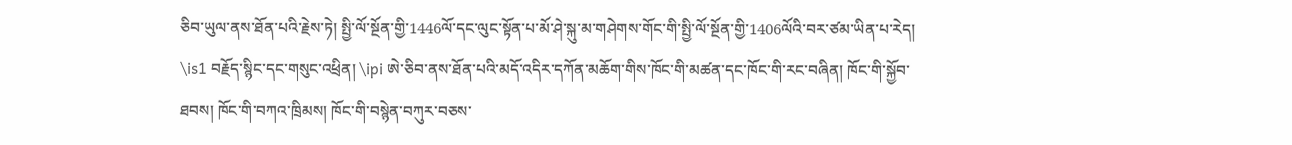ཅིབ་ཡུལ་ནས་ཐོན་པའི་རྗེས་ཏེ། སྤྱི་ལོ་སྔོན་གྱི་1446ལོ་དང་ལུང་སྟོན་པ་མོ་ཤེ་སྐུ་མ་གཤེགས་གོང་གི་སྤྱི་ལོ་སྔོན་གྱི་1406ལོའི་བར་ཙམ་ཡིན་པ་རེད། \is1 བརྗོད་སྙིང་དང་གསུང་འཕྲིན། \ipi ཨེ་ཅིབ་ནས་ཐོན་པའི་མདོ་འདིར་དཀོན་མཆོག་གིས་ཁོང་གི་མཚན་དང་ཁོང་གི་རང་བཞིན། ཁོང་གི་སྐྱོབ་ཐབས། ཁོང་གི་བཀའ་ཁྲིམས། ཁོང་གི་བསྙེན་བཀུར་བཅས་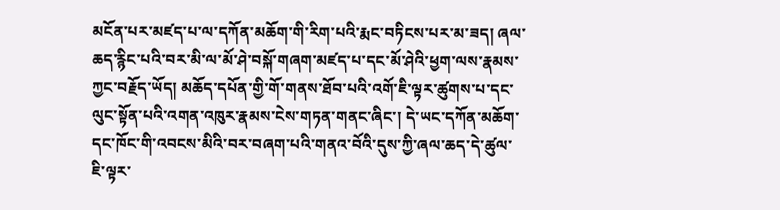མངོན་པར་མཛད་པ་ལ་དཀོན་མཆོག་གི་རིག་པའི་རྨང་བཏིངས་པར་མ་ཟད། ཞལ་ཆད་རྙིང་པའི་བར་མི་ལ་མོ་ཤེ་བསྐོ་གཞག་མཛད་པ་དང་མོ་ཤེའི་ཕྱག་ལས་རྣམས་ཀྱང་བརྗོད་ཡོད། མཆོད་དཔོན་གྱི་གོ་གནས་ཐོབ་པའི་འགོ་ཇི་ལྟར་ཚུགས་པ་དང་ལུང་སྟོན་པའི་འགན་འཁུར་རྣམས་ངེས་གཏན་གནང་ཞིང་། དེ་ཡང་དཀོན་མཆོག་དང་ཁོང་གི་འབངས་མིའི་བར་བཞག་པའི་གནའ་བོའི་དུས་ཀྱི་ཞལ་ཆད་དེ་ཚུལ་ཇི་ལྟར་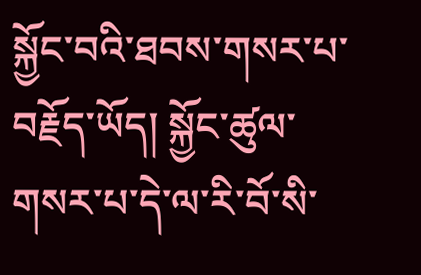སྐྱོང་བའི་ཐབས་གསར་པ་བརྗོད་ཡོད། སྐྱོང་ཚུལ་གསར་པ་དེ་ལ་རི་བོ་སི་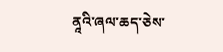ནཱའི་ཞལ་ཆད་ཅེས་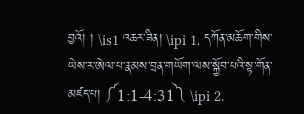བྱའོ། ། \is1 འཆར་ཟིན། \ipi 1. དཀོན་མཆོག་གིས་ཡེས་ར་ཨེལ་པ་རྣམས་བྲན་གཡོག་ལས་སྐྱོབ་པའི་སྟ་གོན་མཛད་པ། ༼1:1-4:31༽ \ipi 2.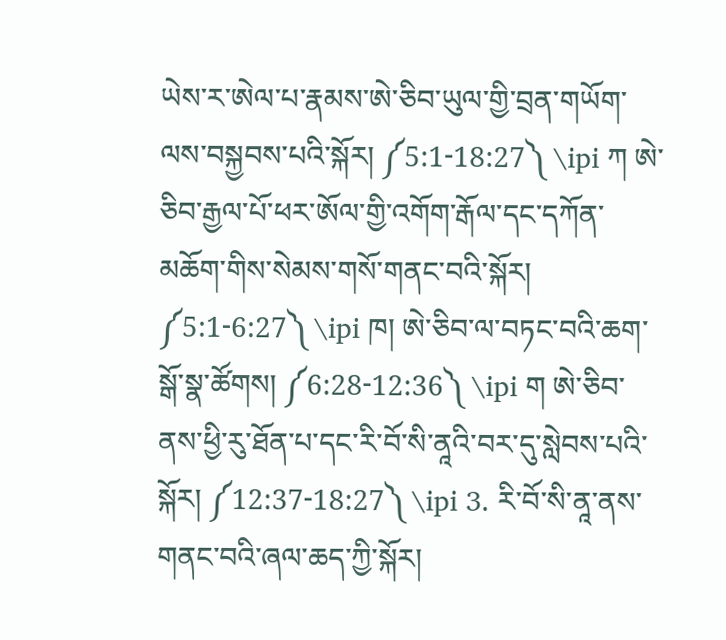ཡེས་ར་ཨེལ་པ་རྣམས་ཨེ་ཅིབ་ཡུལ་གྱི་བྲན་གཡོག་ལས་བསྐྱབས་པའི་སྐོར། ༼5:1-18:27༽ \ipi ཀ ཨེ་ཅིབ་རྒྱལ་པོ་ཕར་ཨོལ་གྱི་འགོག་རྒོལ་དང་དཀོན་མཆོག་གིས་སེམས་གསོ་གནང་བའི་སྐོར། ༼5:1-6:27༽ \ipi ཁ། ཨེ་ཅིབ་ལ་བཏང་བའི་ཆག་སྒོ་སྣ་ཚོགས། ༼6:28-12:36༽ \ipi ག ཨེ་ཅིབ་ནས་ཕྱི་རུ་ཐོན་པ་དང་རི་བོ་སི་ནཱའི་བར་དུ་སླེབས་པའི་སྐོར། ༼12:37-18:27༽ \ipi 3. རི་བོ་སི་ནཱ་ནས་གནང་བའི་ཞལ་ཆད་ཀྱི་སྐོར།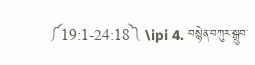༼19:1-24:18༽ \ipi 4. བསྙེན་བཀུར་སྒྲུབ་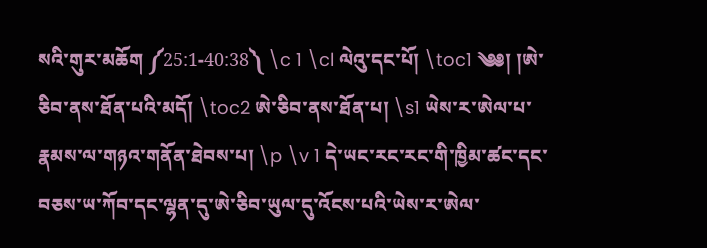སའི་གུར་མཆོག ༼25:1-40:38༽ \c 1 \cl ལེའུ་དང་པོ། \toc1 ༄༅། །ཨེ་ཅིབ་ནས་ཐོན་པའི་མདོ། \toc2 ཨེ་ཅིབ་ནས་ཐོན་པ། \s1 ཡེས་ར་ཨེལ་པ་རྣམས་ལ་གཉའ་གནོན་ཐེབས་པ། \p \v 1 དེ་ཡང་རང་རང་གི་ཁྱིམ་ཚང་དང་བཅས་ཡ་ཀོབ་དང་ལྷན་དུ་ཨེ་ཅིབ་ཡུལ་དུ་འོངས་པའི་ཡེས་ར་ཨེལ་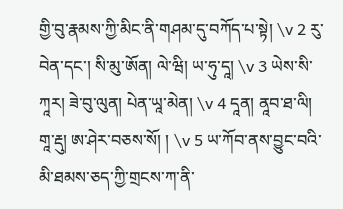གྱི་བུ་རྣམས་ཀྱི་མིང་ནི་གཤམ་དུ་བཀོད་པ་སྟེ། \v 2 རུ་བེན་དང་། སི་མུ་ཨོན། ལེ་ཝི། ཡ་ཧུ་དཱ། \v 3 ཡེས་སི་ཀཱར། ཟེ་བུ་ལུན། པེན་ཡཱ་མེན། \v 4 དཱན། ནཱབ་ཐ་ལི། གཱ་རྡུ། ཨ་ཤེར་བཅས་སོ། ། \v 5 ཡ་ཀོབ་ནས་བྱུང་བའི་མི་ཐམས་ཅད་ཀྱི་གྲངས་ཀ་ནི་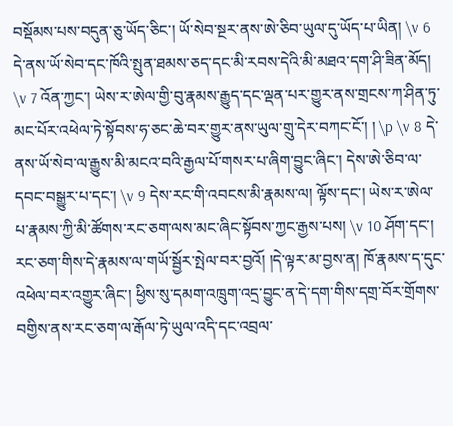བསྡོམས་པས་བདུན་ཅུ་ཡོད་ཅིང་། ཡོ་སེབ་སྔར་ནས་ཨེ་ཅིབ་ཡུལ་དུ་ཡོད་པ་ཡིན། \v 6 དེ་ནས་ཡོ་སེབ་དང་ཁོའི་སྤུན་ཐམས་ཅད་དང་མི་རབས་དེའི་མི་མཐའ་དག་ཤི་ཟིན་མོད། \v 7 འོན་ཀྱང་། ཡེས་ར་ཨེལ་གྱི་བུ་རྣམས་རྒྱུད་དང་ལྡན་པར་གྱུར་ནས་གྲངས་ཀ་ཤིན་ཏུ་མང་པོར་འཕེལ་ཏེ་སྟོབས་ཧ་ཅང་ཆེ་བར་གྱུར་ནས་ཡུལ་གྲུ་དེར་བཀང་ངོ་། ། \p \v 8 དེ་ནས་ཡོ་སེབ་ལ་རྒྱུས་མི་མངའ་བའི་རྒྱལ་པོ་གསར་པ་ཞིག་བྱུང་ཞིང་། དེས་ཨེ་ཅིབ་ལ་དབང་བསྒྱུར་པ་དང་། \v 9 དེས་རང་གི་འབངས་མི་རྣམས་ལ། ལྟོས་དང་། ཡེས་ར་ཨེལ་པ་རྣམས་ཀྱི་མི་ཚོགས་རང་ཅག་ལས་མང་ཞིང་སྟོབས་ཀྱང་རྒྱས་པས། \v 10 ཤོག་དང་། རང་ཅག་གིས་དེ་རྣམས་ལ་གཡོ་སྦྱོར་སྤེལ་བར་བྱའོ། །དེ་ལྟར་མ་བྱས་ན། ཁོ་རྣམས་ད་དུང་འཕེལ་བར་འགྱུར་ཞིང་། ཕྱིས་སུ་དམག་འཁྲུག་འདྲ་བྱུང་ན་དེ་དག་གིས་དགྲ་བོར་གྲོགས་བགྱིས་ནས་རང་ཅག་ལ་རྒོལ་ཏེ་ཡུལ་འདི་དང་འབྲལ་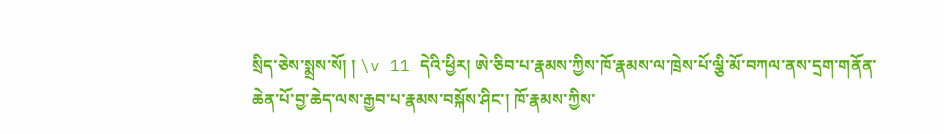སྲིད་ཅེས་སྨྲས་སོ། ། \v 11 དེའི་ཕྱིར། ཨེ་ཅིབ་པ་རྣམས་ཀྱིས་ཁོ་རྣམས་ལ་ཁྲེས་པོ་ལྕི་མོ་བཀལ་ནས་དྲག་གནོན་ཆེན་པོ་བྱ་ཆེད་ལས་རྒྱབ་པ་རྣམས་བསྐོས་ཤིང་། ཁོ་རྣམས་ཀྱིས་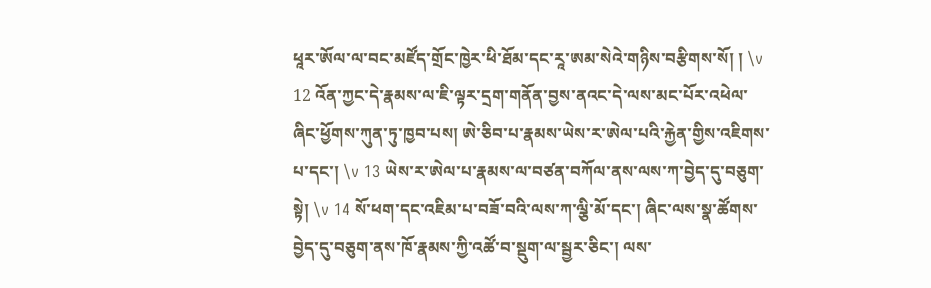ཕཱར་ཨོལ་ལ་བང་མཛོད་གྲོང་ཁྱེར་ཕི་ཐོམ་དང་རཱ་ཨམ་སེའེ་གཉིས་བརྩིགས་སོ། ། \v 12 འོན་ཀྱང་དེ་རྣམས་ལ་ཇི་ལྟར་དྲག་གནོན་བྱས་ནའང་དེ་ལས་མང་པོར་འཕེལ་ཞིང་ཕྱོགས་ཀུན་ཏུ་ཁྱབ་པས། ཨེ་ཅིབ་པ་རྣམས་ཡེས་ར་ཨེལ་པའི་རྐྱེན་གྱིས་འཇིགས་པ་དང་། \v 13 ཡེས་ར་ཨེལ་པ་རྣམས་ལ་བཙན་བཀོལ་ནས་ལས་ཀ་བྱེད་དུ་བཅུག་སྟེ། \v 14 སོ་ཕག་དང་འཇིམ་པ་བཟོ་བའི་ལས་ཀ་ལྕི་མོ་དང་། ཞིང་ལས་སྣ་ཚོགས་བྱེད་དུ་བཅུག་ནས་ཁོ་རྣམས་ཀྱི་འཚོ་བ་སྡུག་ལ་སྦྱར་ཅིང་། ལས་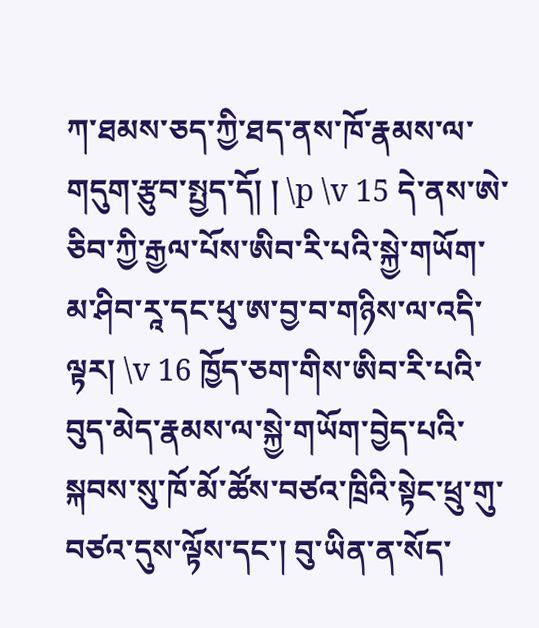ཀ་ཐམས་ཅད་ཀྱི་ཐད་ནས་ཁོ་རྣམས་ལ་གདུག་རྩུབ་སྤྱད་དོ། ། \p \v 15 དེ་ནས་ཨེ་ཅིབ་ཀྱི་རྒྱལ་པོས་ཨིབ་རི་པའི་སྐྱེ་གཡོག་མ་ཤིབ་རཱ་དང་ཕུ་ཨ་བྱ་བ་གཉིས་ལ་འདི་ལྟར། \v 16 ཁྱོད་ཅག་གིས་ཨིབ་རི་པའི་བུད་མེད་རྣམས་ལ་སྐྱེ་གཡོག་བྱེད་པའི་སྐབས་སུ་ཁོ་མོ་ཚོས་བཙའ་ཁྲིའི་སྟེང་ཕྲུ་གུ་བཙའ་དུས་ལྟོས་དང་། བུ་ཡིན་ན་སོད་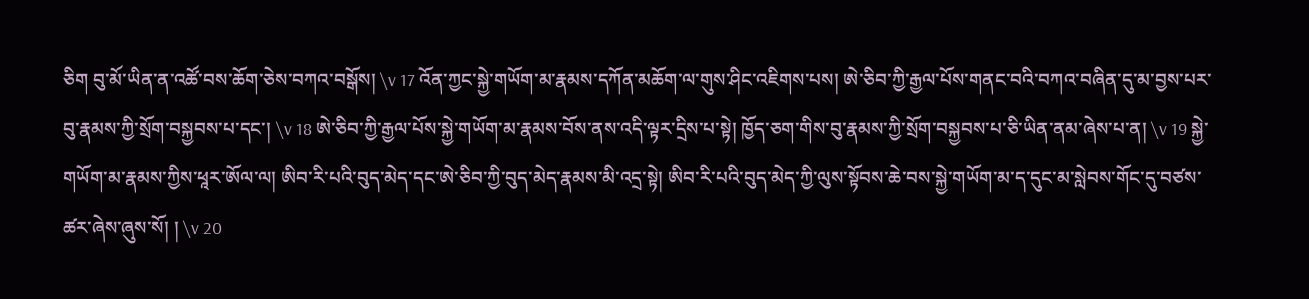ཅིག བུ་མོ་ཡིན་ན་འཚོ་བས་ཆོག་ཅེས་བཀའ་བསྒོས། \v 17 འོན་ཀྱང་སྐྱེ་གཡོག་མ་རྣམས་དཀོན་མཆོག་ལ་གུས་ཤིང་འཇིགས་པས། ཨེ་ཅིབ་ཀྱི་རྒྱལ་པོས་གནང་བའི་བཀའ་བཞིན་དུ་མ་བྱས་པར་བུ་རྣམས་ཀྱི་སྲོག་བསྐྱབས་པ་དང་། \v 18 ཨེ་ཅིབ་ཀྱི་རྒྱལ་པོས་སྐྱེ་གཡོག་མ་རྣམས་བོས་ནས་འདི་ལྟར་དྲིས་པ་སྟེ། ཁྱོད་ཅག་གིས་བུ་རྣམས་ཀྱི་སྲོག་བསྐྱབས་པ་ཅི་ཡིན་ནམ་ཞེས་པ་ན། \v 19 སྐྱེ་གཡོག་མ་རྣམས་ཀྱིས་ཕཱར་ཨོལ་ལ། ཨིབ་རི་པའི་བུད་མེད་དང་ཨེ་ཅིབ་ཀྱི་བུད་མེད་རྣམས་མི་འདྲ་སྟེ། ཨིབ་རི་པའི་བུད་མེད་ཀྱི་ལུས་སྟོབས་ཆེ་བས་སྐྱེ་གཡོག་མ་ད་དུང་མ་སླེབས་གོང་དུ་བཙས་ཚར་ཞེས་ཞུས་སོ། ། \v 20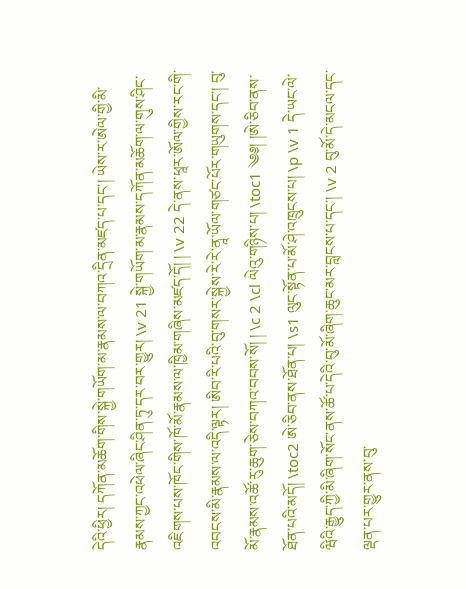དེའི་ཕྱིར། དཀོན་མཆོག་གིས་སྐྱེ་གཡོག་མ་རྣམས་ལ་བཀའ་དྲིན་མཛད་པ་དང་། ཡེས་ར་ཨེལ་གྱི་མི་རྣམས་ཀྱང་འཕེལ་ཞིང་ཤིན་ཏུ་དར་བར་གྱུར། \v 21 སྐྱེ་གཡོག་མ་རྣམས་དཀོན་མཆོག་ལ་གུས་ཤིང་འཇིགས་པས་ཁོང་གིས་ཁོ་མོ་རྣམས་ལ་ཁྱིམ་གཞིས་མཛད་དོ། ། \v 22 དེ་ནས་ཕཱར་ཨོལ་གྱིས་རང་གི་འབངས་མི་རྣམས་ལ་འདི་ལྟར། ཨིབ་རི་པའི་བུ་གསར་སྐྱེས་རེ་རེ་ནཱ་ཡོལ་གཙང་པོར་གཡུགས་དང་། བུ་མོ་རྣམས་འཚོ་རུ་ཆུག་ཅེས་བཀའ་བབས་སོ། ། \c 2 \cl ལེའུ་གཉིས་པ། \toc1 ༄༅། །ཨེ་ཅིབ་ནས་ཐོན་པའི་མདོ། \toc2 ཨེ་ཅིབ་ནས་ཐོན་པ། \s1 ལུང་སྟོན་པ་མོ་ཤེ་འཁྲུངས་པ། \p \v 1 དེ་ཡང་ལེ་ཝིའི་རྒྱུད་ཀྱི་མི་ཞིག་སོང་ནས་ཚོ་པ་དེའི་བུ་མོ་ཞིག་ཆུང་མར་བླངས་པ་དང་། \v 2 བུ་མོ་དེ་མངལ་དང་ལྡན་པར་གྱུར་ནས་བུ་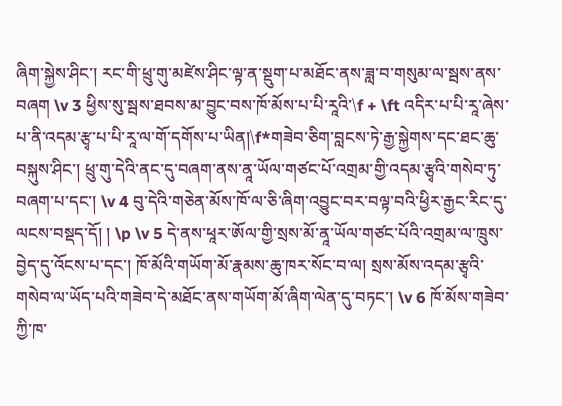ཞིག་སྐྱེས་ཤིང་། རང་གི་ཕྲུ་གུ་མཛེས་ཤིང་ལྟ་ན་སྡུག་པ་མཐོང་ནས་ཟླ་བ་གསུམ་ལ་སྦས་ནས་བཞག \v 3 ཕྱིས་སུ་སྦས་ཐབས་མ་བྱུང་བས་ཁོ་མོས་པ་པི་རཱའི་\f + \ft འདིར་པ་པི་རཱ་ཞེས་པ་ནི་འདམ་རྩྭ་པ་པི་རཱ་ལ་གོ་དགོས་པ་ཡིན།\f*གཟེབ་ཅིག་བླངས་ཏེ་རྒྱ་སྐྱེགས་དང་ཐང་ཆུ་བསྐུས་ཤིང་། ཕྲུ་གུ་དེའི་ནང་དུ་བཞག་ནས་ནཱ་ཡོལ་གཙང་པོ་འགྲམ་གྱི་འདམ་རྩྭའི་གསེབ་ཏུ་བཞག་པ་དང་། \v 4 བུ་དེའི་གཅེན་མོས་ཁོ་ལ་ཅི་ཞིག་འབྱུང་བར་བལྟ་བའི་ཕྱིར་རྒྱང་རིང་དུ་ལངས་བསྡད་དོ། ། \p \v 5 དེ་ནས་ཕཱར་ཨོལ་གྱི་སྲས་མོ་ནཱ་ཡོལ་གཙང་པོའི་འགྲམ་ལ་ཁྲུས་བྱེད་དུ་འོངས་པ་དང་། ཁོ་མོའི་གཡོག་མོ་རྣམས་ཆུ་ཁར་སོང་བ་ལ། སྲས་མོས་འདམ་རྩྭའི་གསེབ་ལ་ཡོད་པའི་གཟེབ་དེ་མཐོང་ནས་གཡོག་མོ་ཞིག་ལེན་དུ་བཏང་། \v 6 ཁོ་མོས་གཟེབ་ཀྱི་ཁ་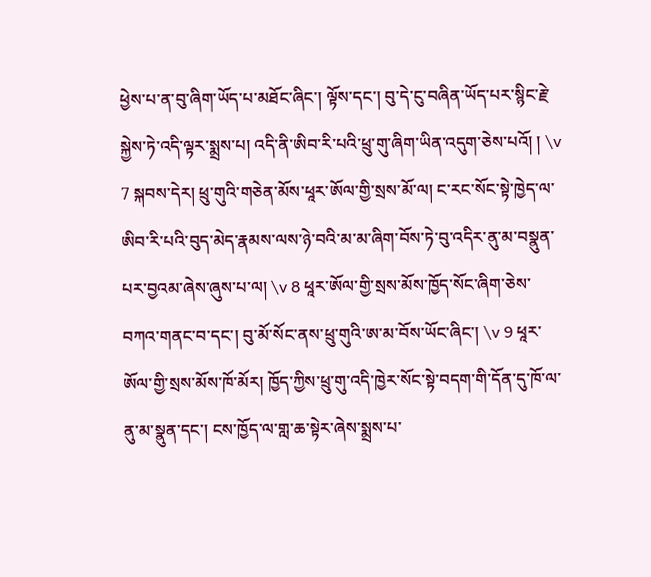ཕྱེས་པ་ན་བུ་ཞིག་ཡོད་པ་མཐོང་ཞིང་། ལྟོས་དང་། བུ་དེ་ངུ་བཞིན་ཡོད་པར་སྙིང་རྗེ་སྐྱེས་ཏེ་འདི་ལྟར་སྨྲས་པ། འདི་ནི་ཨིབ་རི་པའི་ཕྲུ་གུ་ཞིག་ཡིན་འདུག་ཅེས་པའོ། ། \v 7 སྐབས་དེར། ཕྲུ་གུའི་གཅེན་མོས་ཕཱར་ཨོལ་གྱི་སྲས་མོ་ལ། ང་རང་སོང་སྟེ་ཁྱེད་ལ་ཨིབ་རི་པའི་བུད་མེད་རྣམས་ལས་ཉེ་བའི་མ་མ་ཞིག་བོས་ཏེ་བུ་འདིར་ནུ་མ་བསྣུན་པར་བྱའམ་ཞེས་ཞུས་པ་ལ། \v 8 ཕཱར་ཨོལ་གྱི་སྲས་མོས་ཁྱོད་སོང་ཞིག་ཅེས་བཀའ་གནང་བ་དང་། བུ་མོ་སོང་ནས་ཕྲུ་གུའི་ཨ་མ་བོས་ཡོང་ཞིང་། \v 9 ཕཱར་ཨོལ་གྱི་སྲས་མོས་ཁོ་མོར། ཁྱོད་ཀྱིས་ཕྲུ་གུ་འདི་ཁྱེར་སོང་སྟེ་བདག་གི་དོན་དུ་ཁོ་ལ་ནུ་མ་སྣུན་དང་། ངས་ཁྱོད་ལ་གླ་ཆ་སྟེར་ཞེས་སྨྲས་པ་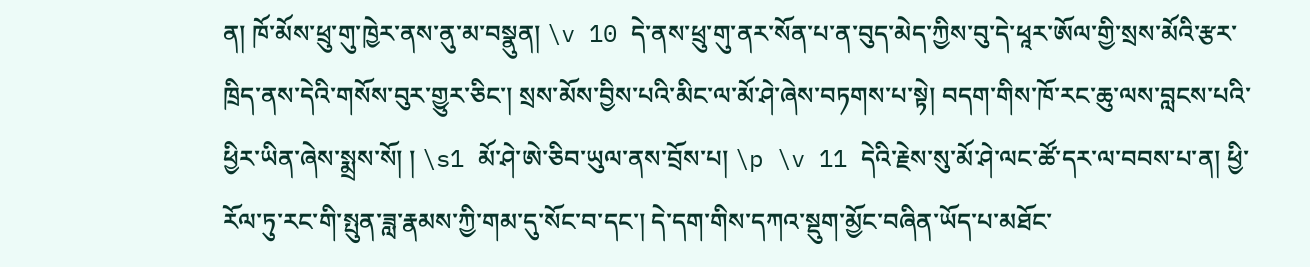ན། ཁོ་མོས་ཕྲུ་གུ་ཁྱེར་ནས་ནུ་མ་བསྣུན། \v 10 དེ་ནས་ཕྲུ་གུ་ནར་སོན་པ་ན་བུད་མེད་ཀྱིས་བུ་དེ་ཕཱར་ཨོལ་གྱི་སྲས་མོའི་རྩར་ཁྲིད་ནས་དེའི་གསོས་བུར་གྱུར་ཅིང་། སྲས་མོས་བྱིས་པའི་མིང་ལ་མོ་ཤེ་ཞེས་བཏགས་པ་སྟེ། བདག་གིས་ཁོ་རང་ཆུ་ལས་བླངས་པའི་ཕྱིར་ཡིན་ཞེས་སྨྲས་སོ། ། \s1 མོ་ཤེ་ཨེ་ཅིབ་ཡུལ་ནས་བྲོས་པ། \p \v 11 དེའི་རྗེས་སུ་མོ་ཤེ་ལང་ཚོ་དར་ལ་བབས་པ་ན། ཕྱི་རོལ་ཏུ་རང་གི་སྤུན་ཟླ་རྣམས་ཀྱི་གམ་དུ་སོང་བ་དང་། དེ་དག་གིས་དཀའ་སྡུག་མྱོང་བཞིན་ཡོད་པ་མཐོང་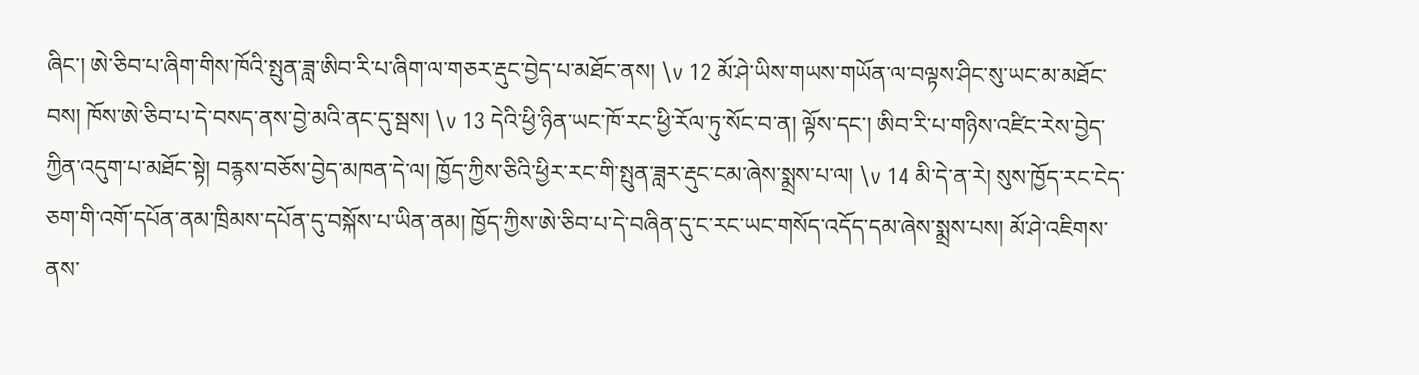ཞིང་། ཨེ་ཅིབ་པ་ཞིག་གིས་ཁོའི་སྤུན་ཟླ་ཨིབ་རི་པ་ཞིག་ལ་གཅར་རྡུང་བྱེད་པ་མཐོང་ནས། \v 12 མོ་ཤེ་ཡིས་གཡས་གཡོན་ལ་བལྟས་ཤིང་སུ་ཡང་མ་མཐོང་བས། ཁོས་ཨེ་ཅིབ་པ་དེ་བསད་ནས་བྱེ་མའི་ནང་དུ་སྦས། \v 13 དེའི་ཕྱི་ཉིན་ཡང་ཁོ་རང་ཕྱི་རོལ་ཏུ་སོང་བ་ན། ལྟོས་དང་། ཨིབ་རི་པ་གཉིས་འཛིང་རེས་བྱེད་ཀྱིན་འདུག་པ་མཐོང་སྟེ། བརྙས་བཅོས་བྱེད་མཁན་དེ་ལ། ཁྱོད་ཀྱིས་ཅིའི་ཕྱིར་རང་གི་སྤུན་ཟླར་རྡུང་ངམ་ཞེས་སྨྲས་པ་ལ། \v 14 མི་དེ་ན་རེ། སུས་ཁྱོད་རང་ངེད་ཅག་གི་འགོ་དཔོན་ནམ་ཁྲིམས་དཔོན་དུ་བསྐོས་པ་ཡིན་ནམ། ཁྱོད་ཀྱིས་ཨེ་ཅིབ་པ་དེ་བཞིན་དུ་ང་རང་ཡང་གསོད་འདོད་དམ་ཞེས་སྨྲས་པས། མོ་ཤེ་འཇིགས་ནས་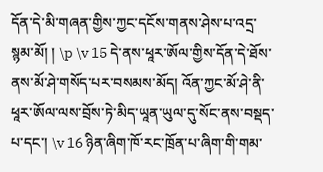དོན་དེ་མི་གཞན་གྱིས་ཀྱང་དངོས་གནས་ཤེས་པ་འདྲ་སྙམ་མོ། ། \p \v 15 དེ་ནས་ཕཱར་ཨོལ་གྱིས་དོན་དེ་ཐོས་ནས་མོ་ཤེ་གསོད་པར་བསམས་མོད། འོན་ཀྱང་མོ་ཤེ་ནི་ཕཱར་ཨོལ་ལས་བྲོས་ཏེ་མིད་ཡཱན་ཡུལ་དུ་སོང་ནས་བསྡད་པ་དང་། \v 16 ཉིན་ཞིག་ཁོ་རང་ཁྲོན་པ་ཞིག་གི་གམ་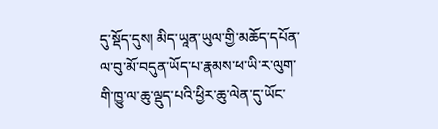དུ་སྡོད་དུས། མིད་ཡཱན་ཡུལ་གྱི་མཆོད་དཔོན་ལ་བུ་མོ་བདུན་ཡོད་པ་རྣམས་ཕ་ཡི་ར་ལུག་གི་ཁྱུ་ལ་ཆུ་ལྡུད་པའི་ཕྱིར་ཆུ་ལེན་དུ་ཡོང་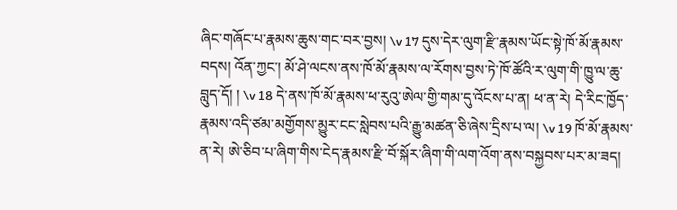ཞིང་གཞོང་པ་རྣམས་ཆུས་གང་བར་བྱས། \v 17 དུས་དེར་ལུག་རྫི་རྣམས་ཡོང་སྟེ་ཁོ་མོ་རྣམས་བདས། འོན་ཀྱང་། མོ་ཤེ་ལངས་ནས་ཁོ་མོ་རྣམས་ལ་རོགས་བྱས་ཏེ་ཁོ་ཚོའི་ར་ལུག་གི་ཁྱུ་ལ་ཆུ་བླུད་དོ། ། \v 18 དེ་ནས་ཁོ་མོ་རྣམས་ཕ་རུའུ་ཨེལ་གྱི་གམ་དུ་འོངས་པ་ན། ཕ་ན་རེ། དེ་རིང་ཁྱོད་རྣམས་འདི་ཙམ་མགྱོགས་མྱུར་ངང་སླེབས་པའི་རྒྱུ་མཚན་ཅི་ཞེས་དྲིས་པ་ལ། \v 19 ཁོ་མོ་རྣམས་ན་རེ། ཨེ་ཅིབ་པ་ཞིག་གིས་ངེད་རྣམས་རྫི་བོ་སྐོར་ཞིག་གི་ལག་འོག་ནས་བསྐྱབས་པར་མ་ཟད།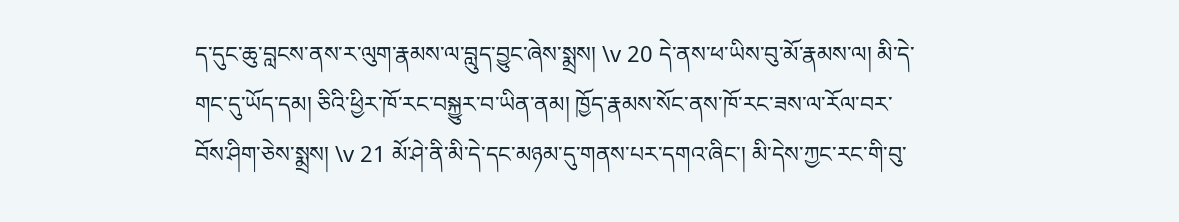ད་དུང་ཆུ་བླངས་ནས་ར་ལུག་རྣམས་ལ་བླུད་བྱུང་ཞེས་སྨྲས། \v 20 དེ་ནས་ཕ་ཡིས་བུ་མོ་རྣམས་ལ། མི་དེ་གང་དུ་ཡོད་དམ། ཅིའི་ཕྱིར་ཁོ་རང་བསྐྱུར་བ་ཡིན་ནམ། ཁྱོད་རྣམས་སོང་ནས་ཁོ་རང་ཟས་ལ་རོལ་བར་བོས་ཤིག་ཅེས་སྨྲས། \v 21 མོ་ཤེ་ནི་མི་དེ་དང་མཉམ་དུ་གནས་པར་དགའ་ཞིང་། མི་དེས་ཀྱང་རང་གི་བུ་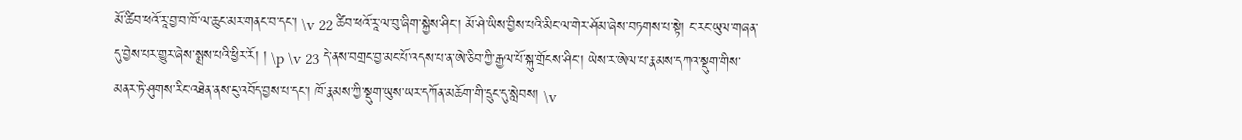མོ་ཚིབ་ཕའོ་རཱ་བྱ་བ་ཁོ་ལ་ཆུང་མར་གནང་བ་དང་། \v 22 ཚིབ་ཕའོ་རཱ་ལ་བུ་ཞིག་སྐྱེས་ཤིང་། མོ་ཤེ་ཡིས་བྱིས་པའི་མིང་ལ་གེར་ཤོམ་ཞེས་བཏགས་པ་སྟེ། ང་རང་ཡུལ་གཞན་དུ་བྱེས་པར་གྱུར་ཞེས་སྨྲས་པའི་ཕྱིར་རོ། ། \p \v 23 དེ་ནས་བགྲང་བྱ་མང་པོ་འདས་པ་ན་ཨེ་ཅིབ་ཀྱི་རྒྱལ་པོ་སྐུ་གྲོངས་ཤིང་། ཡེས་ར་ཨེལ་པ་རྣམས་དཀའ་སྡུག་གིས་མནར་ཏེ་ཤུགས་རིང་འཐེན་ནས་ངུ་འབོད་བྱས་པ་དང་། ཁོ་རྣམས་ཀྱི་སྡུག་ཡུས་ཡར་དཀོན་མཆོག་གི་དྲུང་དུ་སླེབས། \v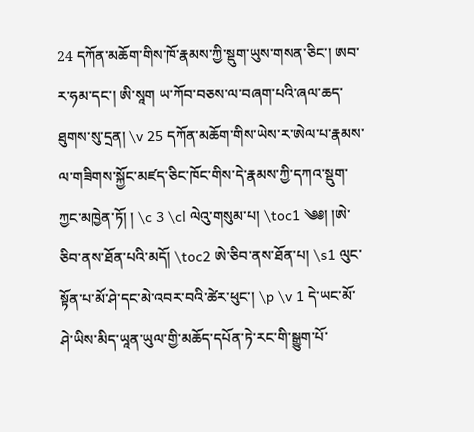24 དཀོན་མཆོག་གིས་ཁོ་རྣམས་ཀྱི་སྡུག་ཡུས་གསན་ཅིང་། ཨབ་ར་ཧམ་དང་། ཨི་སཱག ཡ་ཀོབ་བཅས་ལ་བཞག་པའི་ཞལ་ཆད་ཐུགས་སུ་དྲན། \v 25 དཀོན་མཆོག་གིས་ཡེས་ར་ཨེལ་པ་རྣམས་ལ་གཟིགས་སྐྱོང་མཛད་ཅིང་ཁོང་གིས་དེ་རྣམས་ཀྱི་དཀའ་སྡུག་ཀྱང་མཁྱེན་ཏོ། ། \c 3 \cl ལེའུ་གསུམ་པ། \toc1 ༄༅། །ཨེ་ཅིབ་ནས་ཐོན་པའི་མདོ། \toc2 ཨེ་ཅིབ་ནས་ཐོན་པ། \s1 ལུང་སྟོན་པ་མོ་ཤེ་དང་མེ་འབར་བའི་ཚེར་ཕུང་། \p \v 1 དེ་ཡང་མོ་ཤེ་ཡིས་མིད་ཡཱན་ཡུལ་གྱི་མཆོད་དཔོན་ཏེ་རང་གི་སྒྱུག་པོ་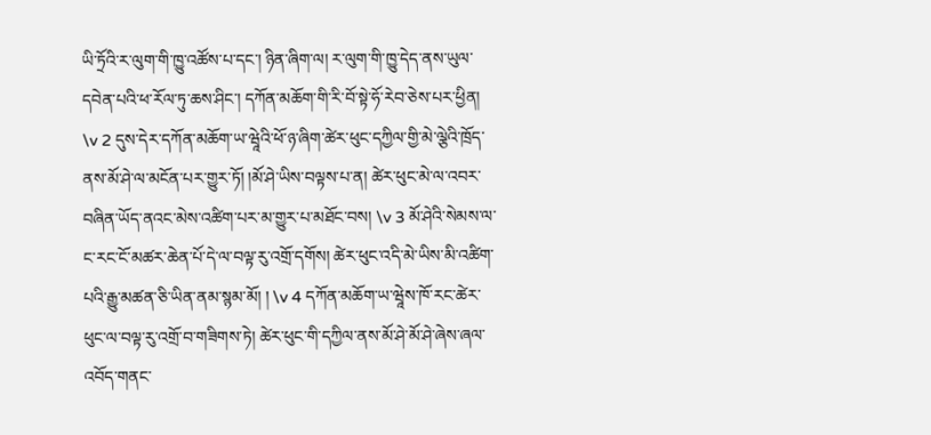ཡི་ཏྲོའི་ར་ལུག་གི་ཁྱུ་འཚོས་པ་དང་། ཉིན་ཞིག་ལ། ར་ལུག་གི་ཁྱུ་དེད་ནས་ཡུལ་དབེན་པའི་ཕ་རོལ་ཏུ་ཆས་ཤིང་། དཀོན་མཆོག་གི་རི་བོ་སྟེ་ཧོ་རེབ་ཅེས་པར་ཕྱིན། \v 2 དུས་དེར་དཀོན་མཆོག་ཡ་ཝཱེའི་ཕོ་ཉ་ཞིག་ཚེར་ཕུང་དཀྱིལ་གྱི་མེ་ལྕེའི་ཁྲོད་ནས་མོ་ཤེ་ལ་མངོན་པར་གྱུར་ཏོ། །མོ་ཤེ་ཡིས་བལྟས་པ་ན། ཚེར་ཕུང་མེ་ལ་འབར་བཞིན་ཡོད་ནའང་མེས་འཚིག་པར་མ་གྱུར་པ་མཐོང་བས། \v 3 མོ་ཤེའི་སེམས་ལ་ང་རང་ངོ་མཚཪ་ཆེན་པོ་དེ་ལ་བལྟ་རུ་འགྲོ་དགོས། ཚེར་ཕུང་འདི་མེ་ཡིས་མི་འཚིག་པའི་རྒྱུ་མཚན་ཅི་ཡིན་ནམ་སྙམ་མོ། ། \v 4 དཀོན་མཆོག་ཡ་ཝཱེས་ཁོ་རང་ཚེར་ཕུང་ལ་བལྟ་རུ་འགྲོ་བ་གཟིགས་ཏེ། ཚེར་ཕུང་གི་དཀྱིལ་ནས་མོ་ཤེ་མོ་ཤེ་ཞེས་ཞལ་འབོད་གནང་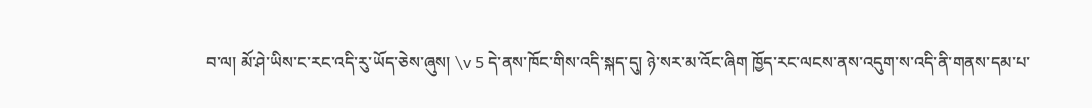བ་ལ། མོ་ཤེ་ཡིས་ང་རང་འདི་རུ་ཡོད་ཅེས་ཞུས། \v 5 དེ་ནས་ཁོང་གིས་འདི་སྐད་དུ། ཉེ་སར་མ་འོང་ཞིག ཁྱོད་རང་ལངས་ནས་འདུག་ས་འདི་ནི་གནས་དམ་པ་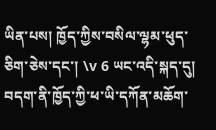ཡིན་པས། ཁྱོད་ཀྱིས་བསིལ་ལྷམ་ཕུད་ཅིག་ཅེས་དང་། \v 6 ཡང་འདི་སྐད་དུ། བདག་ནི་ཁྱོད་ཀྱི་ཕ་ཡི་དཀོན་མཆོག་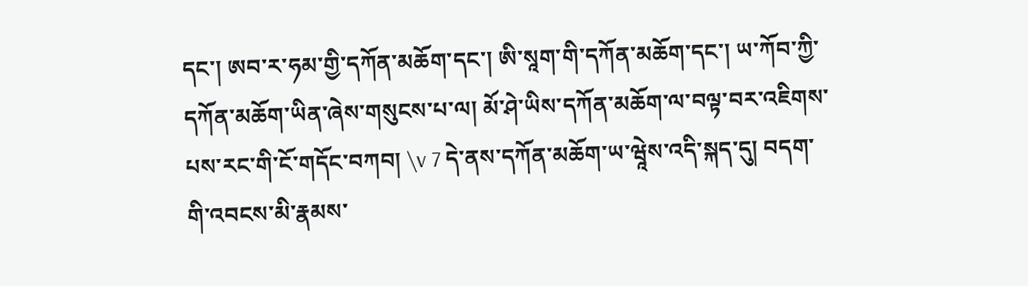དང་། ཨབ་ར་ཧམ་གྱི་དཀོན་མཆོག་དང་། ཨི་སཱག་གི་དཀོན་མཆོག་དང་། ཡ་ཀོབ་ཀྱི་དཀོན་མཆོག་ཡིན་ཞེས་གསུངས་པ་ལ། མོ་ཤེ་ཡིས་དཀོན་མཆོག་ལ་བལྟ་བར་འཇིགས་པས་རང་གི་ངོ་གདོང་བཀབ། \v 7 དེ་ནས་དཀོན་མཆོག་ཡ་ཝཱེས་འདི་སྐད་དུ། བདག་གི་འབངས་མི་རྣམས་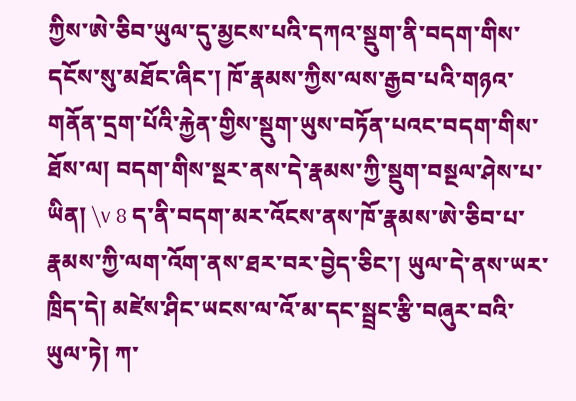ཀྱིས་ཨེ་ཅིབ་ཡུལ་དུ་མྱངས་པའི་དཀའ་སྡུག་ནི་བདག་གིས་དངོས་སུ་མཐོང་ཞིང་། ཁོ་རྣམས་ཀྱིས་ལས་རྒྱབ་པའི་གཉའ་གནོན་དྲག་པོའི་རྐྱེན་གྱིས་སྡུག་ཡུས་བཏོན་པའང་བདག་གིས་ཐོས་ལ། བདག་གིས་སྔར་ནས་དེ་རྣམས་ཀྱི་སྡུག་བསྔལ་ཤེས་པ་ཡིན། \v 8 ད་ནི་བདག་མར་འོངས་ནས་ཁོ་རྣམས་ཨེ་ཅིབ་པ་རྣམས་ཀྱི་ལག་འོག་ནས་ཐར་བར་བྱེད་ཅིང་། ཡུལ་དེ་ནས་ཡར་ཁྲིད་དེ། མཛེས་ཤིང་ཡངས་ལ་འོ་མ་དང་སྦྲང་རྩི་བཞུར་བའི་ཡུལ་ཏེ། ཀ་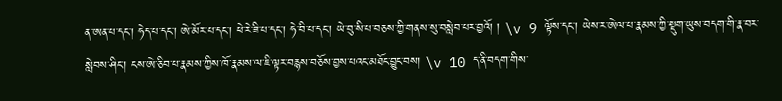ན་ཨན་པ་དང་། ཧེད་པ་དང་། ཨེ་མོར་པ་དང་། ཕེ་རེ་ཟི་པ་དང་། ཧེ་བི་པ་དང་། ཡེ་བུ་སི་པ་བཅས་ཀྱི་གནས་སུ་བསླེབ་པར་བྱའོ། ། \v 9 ལྟོས་དང་། ཡེས་ར་ཨེལ་པ་རྣམས་ཀྱི་སྡུག་ཡུས་བདག་གི་རྣ་བར་སླེབས་ཤིང་། ངས་ཨེ་ཅིབ་པ་རྣམས་ཀྱིས་ཁོ་རྣམས་ལ་ཇི་ལྟར་བརྙས་བཅོས་བྱས་པའང་མཐོང་བྱུང་བས། \v 10 ད་ནི་བདག་གིས་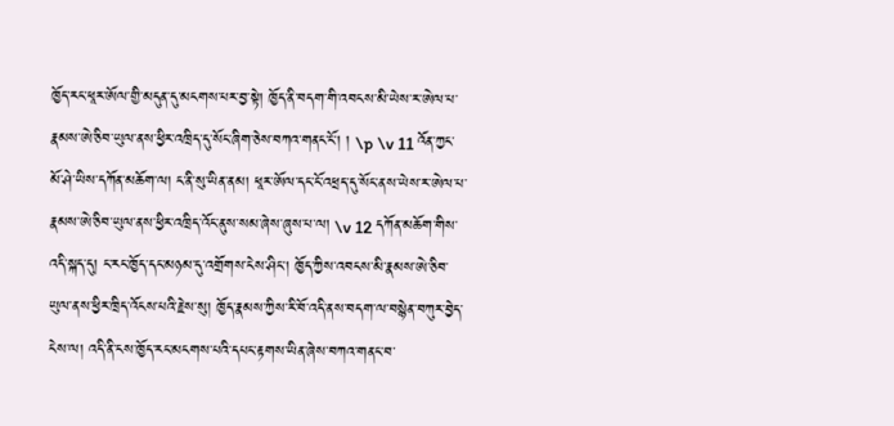ཁྱོད་རང་ཕཱར་ཨོལ་གྱི་མདུན་དུ་མངགས་པར་བྱ་སྟེ། ཁྱོད་ནི་བདག་གི་འབངས་མི་ཡེས་ར་ཨེལ་པ་རྣམས་ཨེ་ཅིབ་ཡུལ་ནས་ཕྱིར་འཁྲིད་དུ་སོང་ཞིག་ཅེས་བཀའ་གནང་ངོ་། ། \p \v 11 འོན་ཀྱང་མོ་ཤེ་ཡིས་དཀོན་མཆོག་ལ། ང་ནི་སུ་ཡིན་ནམ། ཕཱར་ཨོལ་དང་ངོ་འཕྲད་དུ་སོང་ནས་ཡེས་ར་ཨེལ་པ་རྣམས་ཨེ་ཅིབ་ཡུལ་ནས་ཕྱིར་འཁྲིད་འོང་ནུས་སམ་ཞེས་ཞུས་པ་ལ། \v 12 དཀོན་མཆོག་གིས་འདི་སྐད་དུ། ང་རང་ཁྱོད་དང་མཉམ་དུ་འགྲོགས་ངེས་ཤིང་། ཁྱོད་ཀྱིས་འབངས་མི་རྣམས་ཨེ་ཅིབ་ཡུལ་ནས་ཕྱིར་ཁྲིད་འོངས་པའི་རྗེས་སུ། ཁྱོད་རྣམས་ཀྱིས་རི་བོ་འདི་ནས་བདག་ལ་བསྙེན་བཀུར་བྱེད་ངེས་ལ། འདི་ནི་ངས་ཁྱོད་རང་མངགས་པའི་དཔང་རྟགས་ཡིན་ཞེས་བཀའ་གནང་བ་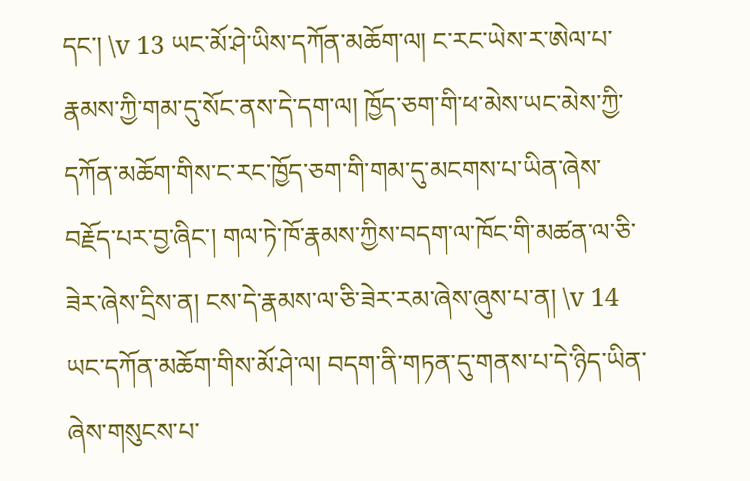དང་། \v 13 ཡང་མོ་ཤེ་ཡིས་དཀོན་མཆོག་ལ། ང་རང་ཡེས་ར་ཨེལ་པ་རྣམས་ཀྱི་གམ་དུ་སོང་ནས་དེ་དག་ལ། ཁྱོད་ཅག་གི་ཕ་མེས་ཡང་མེས་ཀྱི་དཀོན་མཆོག་གིས་ང་རང་ཁྱོད་ཅག་གི་གམ་དུ་མངགས་པ་ཡིན་ཞེས་བརྗོད་པར་བྱ་ཞིང་། གལ་ཏེ་ཁོ་རྣམས་ཀྱིས་བདག་ལ་ཁོང་གི་མཚན་ལ་ཅི་ཟེར་ཞེས་དྲིས་ན། ངས་དེ་རྣམས་ལ་ཅི་ཟེར་རམ་ཞེས་ཞུས་པ་ན། \v 14 ཡང་དཀོན་མཆོག་གིས་མོ་ཤེ་ལ། བདག་ནི་གཏན་དུ་གནས་པ་དེ་ཉིད་ཡིན་ཞེས་གསུངས་པ་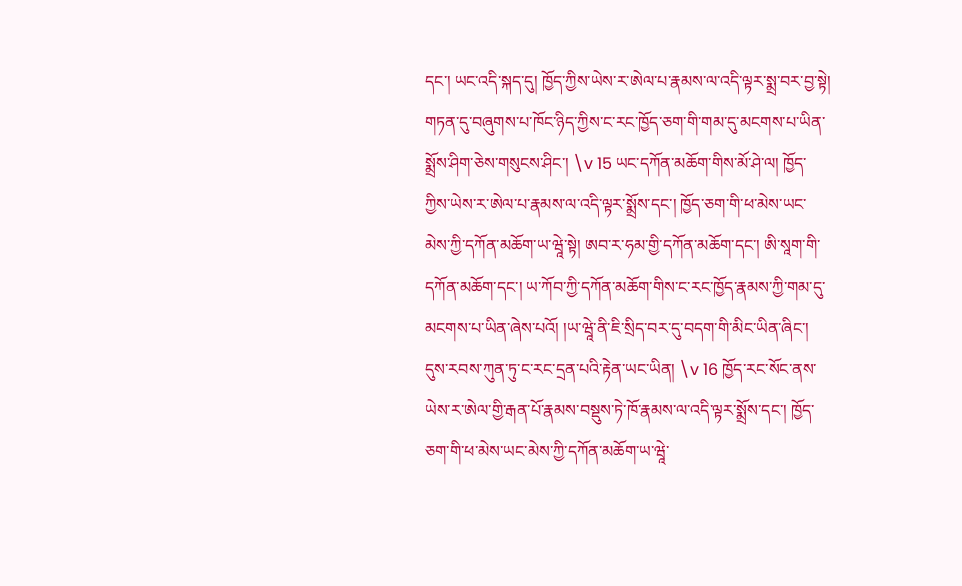དང་། ཡང་འདི་སྐད་དུ། ཁྱོད་ཀྱིས་ཡེས་ར་ཨེལ་པ་རྣམས་ལ་འདི་ལྟར་སྨྲ་བར་བྱ་སྟེ། གཏན་དུ་བཞུགས་པ་ཁོང་ཉིད་ཀྱིས་ང་རང་ཁྱོད་ཅག་གི་གམ་དུ་མངགས་པ་ཡིན་སྨྲོས་ཤིག་ཅེས་གསུངས་ཤིང་། \v 15 ཡང་དཀོན་མཆོག་གིས་མོ་ཤེ་ལ། ཁྱོད་ཀྱིས་ཡེས་ར་ཨེལ་པ་རྣམས་ལ་འདི་ལྟར་སྨྲོས་དང་། ཁྱོད་ཅག་གི་ཕ་མེས་ཡང་མེས་ཀྱི་དཀོན་མཆོག་ཡ་ཝཱེ་སྟེ། ཨབ་ར་ཧམ་གྱི་དཀོན་མཆོག་དང་། ཨི་སཱག་གི་དཀོན་མཆོག་དང་། ཡ་ཀོབ་ཀྱི་དཀོན་མཆོག་གིས་ང་རང་ཁྱོད་རྣམས་ཀྱི་གམ་དུ་མངགས་པ་ཡིན་ཞེས་པའོ། །ཡ་ཝཱེ་ནི་ཇི་སྲིད་བར་དུ་བདག་གི་མིང་ཡིན་ཞིང་། དུས་རབས་ཀུན་ཏུ་ང་རང་དྲན་པའི་རྟེན་ཡང་ཡིན། \v 16 ཁྱོད་རང་སོང་ནས་ཡེས་ར་ཨེལ་གྱི་རྒན་པོ་རྣམས་བསྡུས་ཏེ་ཁོ་རྣམས་ལ་འདི་ལྟར་སྨྲོས་དང་། ཁྱོད་ཅག་གི་ཕ་མེས་ཡང་མེས་ཀྱི་དཀོན་མཆོག་ཡ་ཝཱེ་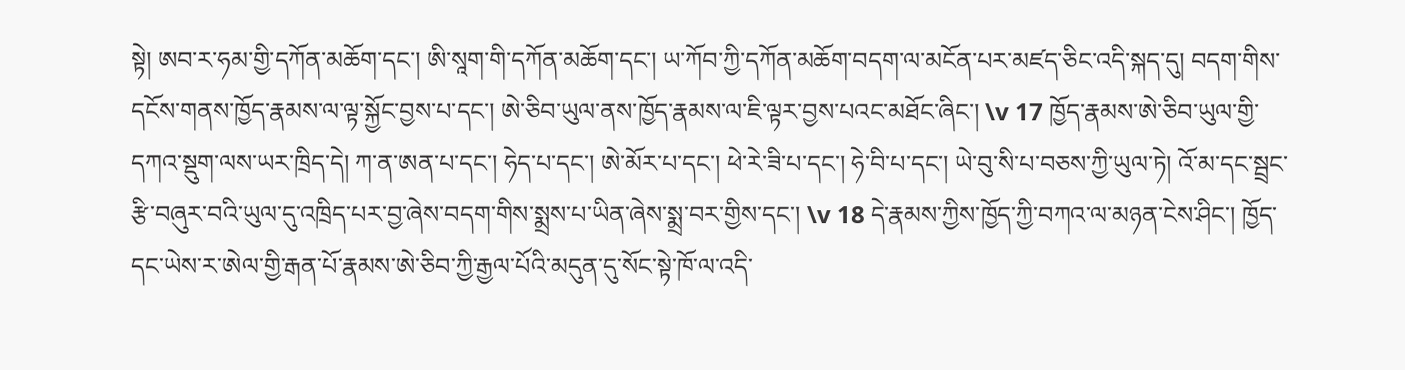སྟེ། ཨབ་ར་ཧམ་གྱི་དཀོན་མཆོག་དང་། ཨི་སཱག་གི་དཀོན་མཆོག་དང་། ཡ་ཀོབ་ཀྱི་དཀོན་མཆོག་བདག་ལ་མངོན་པར་མཛད་ཅིང་འདི་སྐད་དུ། བདག་གིས་དངོས་གནས་ཁྱོད་རྣམས་ལ་ལྟ་སྐྱོང་བྱས་པ་དང་། ཨེ་ཅིབ་ཡུལ་ནས་ཁྱོད་རྣམས་ལ་ཇི་ལྟར་བྱས་པའང་མཐོང་ཞིང་། \v 17 ཁྱོད་རྣམས་ཨེ་ཅིབ་ཡུལ་གྱི་དཀའ་སྡུག་ལས་ཡར་ཁྲིད་དེ། ཀ་ན་ཨན་པ་དང་། ཧེད་པ་དང་། ཨེ་མོར་པ་དང་། ཕེ་རེ་ཟི་པ་དང་། ཧེ་བི་པ་དང་། ཡེ་བུ་སི་པ་བཅས་ཀྱི་ཡུལ་ཏེ། འོ་མ་དང་སྦྲང་རྩི་བཞུར་བའི་ཡུལ་དུ་འཁྲིད་པར་བྱ་ཞེས་བདག་གིས་སྨྲས་པ་ཡིན་ཞེས་སྨྲ་བར་གྱིས་དང་། \v 18 དེ་རྣམས་ཀྱིས་ཁྱོད་ཀྱི་བཀའ་ལ་མཉན་ངེས་ཤིང་། ཁྱོད་དང་ཡེས་ར་ཨེལ་གྱི་རྒན་པོ་རྣམས་ཨེ་ཅིབ་ཀྱི་རྒྱལ་པོའི་མདུན་དུ་སོང་སྟེ་ཁོ་ལ་འདི་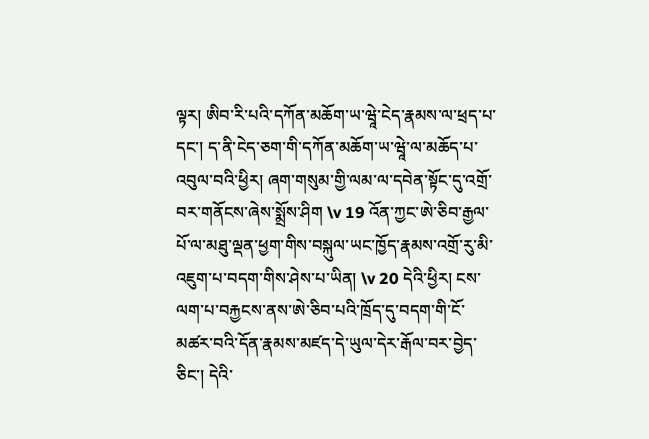ལྟར། ཨིབ་རི་པའི་དཀོན་མཆོག་ཡ་ཝཱེ་ངེད་རྣམས་ལ་ཕྲད་པ་དང་། ད་ནི་ངེད་ཅག་གི་དཀོན་མཆོག་ཡ་ཝཱེ་ལ་མཆོད་པ་འབུལ་བའི་ཕྱིར། ཞག་གསུམ་གྱི་ལམ་ལ་དབེན་སྟོང་དུ་འགྲོ་བར་གནོངས་ཞེས་སྨྲོས་ཤིག \v 19 འོན་ཀྱང་ཨེ་ཅིབ་རྒྱལ་པོ་ལ་མཐུ་ལྡན་ཕྱག་གིས་བསྐུལ་ཡང་ཁྱོད་རྣམས་འགྲོ་རུ་མི་འཇུག་པ་བདག་གིས་ཤེས་པ་ཡིན། \v 20 དེའི་ཕྱིར། ངས་ལག་པ་བརྐྱངས་ནས་ཨེ་ཅིབ་པའི་ཁྲོད་དུ་བདག་གི་ངོ་མཚར་བའི་དོན་རྣམས་མཛད་དེ་ཡུལ་དེར་རྒོལ་བར་བྱེད་ཅིང་། དེའི་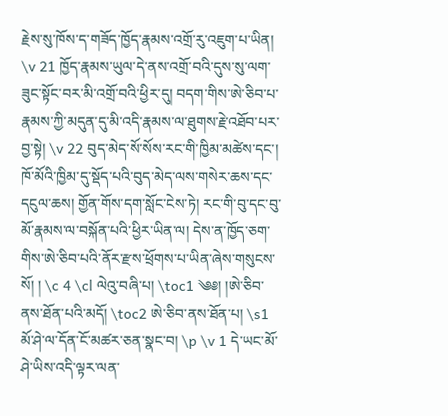རྗེས་སུ་ཁོས་ད་གཟོད་ཁྱོད་རྣམས་འགྲོ་རུ་འཇུག་པ་ཡིན། \v 21 ཁྱོད་རྣམས་ཡུལ་དེ་ནས་འགྲོ་བའི་དུས་སུ་ལག་ཟུང་སྟོང་བར་མི་འགྲོ་བའི་ཕྱིར་དུ། བདག་གིས་ཨེ་ཅིབ་པ་རྣམས་ཀྱི་མདུན་དུ་མི་འདི་རྣམས་ལ་ཐུགས་རྗེ་འཐོབ་པར་བྱ་སྟེ། \v 22 བུད་མེད་སོ་སོས་རང་གི་ཁྱིམ་མཚེས་དང་། ཁོ་མོའི་ཁྱིམ་དུ་སྡོད་པའི་བུད་མེད་ལས་གསེར་ཆས་དང་དངུལ་ཆས། གྱོན་གོས་དག་སློང་ངེས་ཏེ། རང་གི་བུ་དང་བུ་མོ་རྣམས་ལ་བསྐོན་པའི་ཕྱིར་ཡིན་ལ། དེས་ན་ཁྱོད་ཅག་གིས་ཨེ་ཅིབ་པའི་ནོར་རྫས་ཕྲོགས་པ་ཡིན་ཞེས་གསུངས་སོ། ། \c 4 \cl ལེའུ་བཞི་པ། \toc1 ༄༅། །ཨེ་ཅིབ་ནས་ཐོན་པའི་མདོ། \toc2 ཨེ་ཅིབ་ནས་ཐོན་པ། \s1 མོ་ཤེ་ལ་དོན་ངོ་མཚར་ཅན་སྣང་བ། \p \v 1 དེ་ཡང་མོ་ཤེ་ཡིས་འདི་ལྟར་ལན་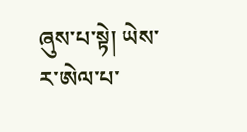ཞུས་པ་སྟེ། ཡེས་ར་ཨེལ་པ་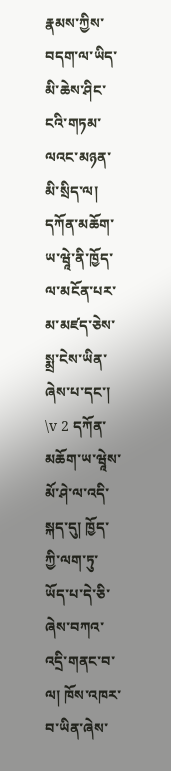རྣམས་ཀྱིས་བདག་ལ་ཡིད་མི་ཆེས་ཤིང་ངའི་གཏམ་ལའང་མཉན་མི་སྲིད་ལ། དཀོན་མཆོག་ཡ་ཝཱེ་ནི་ཁྱོད་ལ་མངོན་པར་མ་མཛད་ཅེས་སྨྲ་ངེས་ཡིན་ཞེས་པ་དང་། \v 2 དཀོན་མཆོག་ཡ་ཝཱེས་མོ་ཤེ་ལ་འདི་སྐད་དུ། ཁྱོད་ཀྱི་ལག་ཏུ་ཡོད་པ་དེ་ཅི་ཞེས་བཀའ་འདྲི་གནང་བ་ལ། ཁོས་འཁར་བ་ཡིན་ཞེས་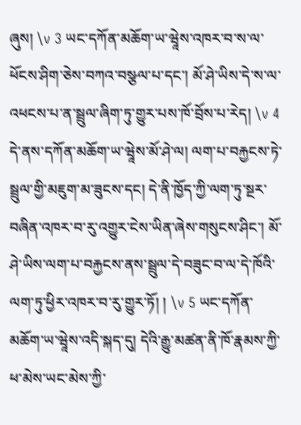ཞུས། \v 3 ཡང་དཀོན་མཆོག་ཡ་ཝཱེས་འཁར་བ་ས་ལ་ཕོངས་ཤིག་ཅེས་བཀའ་བསྩལ་པ་དང་། མོ་ཤེ་ཡིས་དེ་ས་ལ་འཕངས་པ་ན་སྦྲུལ་ཞིག་ཏུ་གྱུར་པས་ཁོ་བྲོས་པ་རེད། \v 4 དེ་ནས་དཀོན་མཆོག་ཡ་ཝཱེས་མོ་ཤེ་ལ། ལག་པ་བརྐྱངས་ཏེ་སྦྲུལ་གྱི་མཇུག་མ་ཟུངས་དང། དེ་ནི་ཁྱོད་ཀྱི་ལག་ཏུ་སྔར་བཞིན་འཁར་བ་རུ་འགྱུར་ངེས་ཡིན་ཞེས་གསུངས་ཤིང་། མོ་ཤེ་ཡིས་ལག་པ་བརྐྱངས་ནས་སྦྲུལ་དེ་བཟུང་བ་ལ་དེ་ཁོའི་ལག་ཏུ་ཕྱིར་འཁར་བ་རུ་གྱུར་ཏོ། ། \v 5 ཡང་དཀོན་མཆོག་ཡ་ཝཱེས་འདི་སྐད་དུ། དེའི་རྒྱུ་མཚན་ནི་ཁོ་རྣམས་ཀྱི་ཕ་མེས་ཡང་མེས་ཀྱི་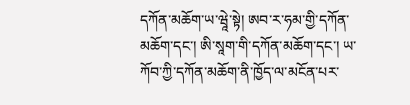དཀོན་མཆོག་ཡ་ཝཱེ་སྟེ། ཨབ་ར་ཧམ་གྱི་དཀོན་མཆོག་དང་། ཨི་སཱག་གི་དཀོན་མཆོག་དང་། ཡ་ཀོབ་ཀྱི་དཀོན་མཆོག་ནི་ཁྱོད་ལ་མངོན་པར་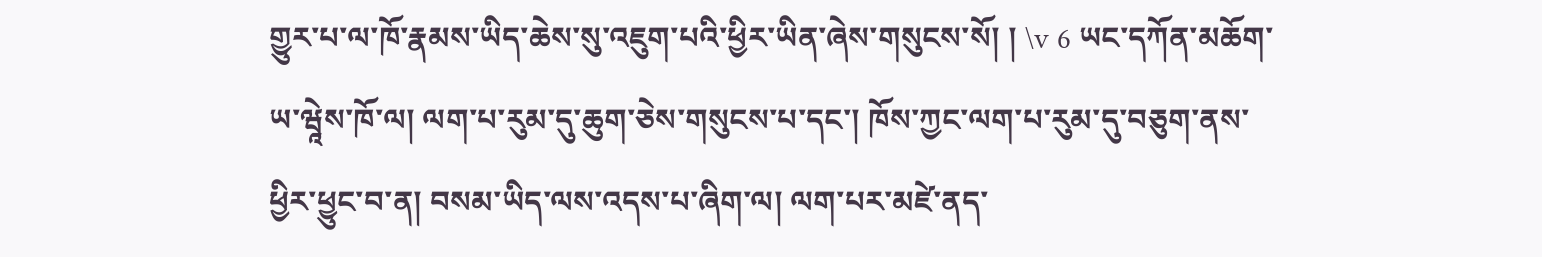གྱུར་པ་ལ་ཁོ་རྣམས་ཡིད་ཆེས་སུ་འཇུག་པའི་ཕྱིར་ཡིན་ཞེས་གསུངས་སོ། ། \v 6 ཡང་དཀོན་མཆོག་ཡ་ཝཱེས་ཁོ་ལ། ལག་པ་རུམ་དུ་ཆུག་ཅེས་གསུངས་པ་དང་། ཁོས་ཀྱང་ལག་པ་རུམ་དུ་བཅུག་ནས་ཕྱིར་ཕྱུང་བ་ན། བསམ་ཡིད་ལས་འདས་པ་ཞིག་ལ། ལག་པར་མཛེ་ནད་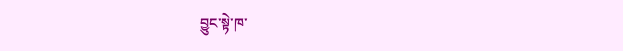བྱུང་སྟེ་ཁ་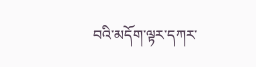བའི་མདོག་ལྟར་དཀར་